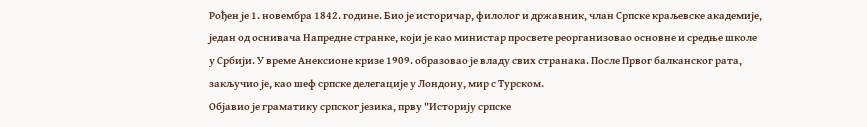Рођен је 1. новембра 1842. године. Био је историчар, филолог и државник, члан Српске краљевске академије, један од оснивача Напредне странке, који је као министар просвете реорганизовао основне и средње школе у Србији. У време Анексионе кризе 1909. образовао је владу свих странака. После Првог балканског рата, закључио је, као шеф српске делегације у Лондону, мир с Турском.
Објавио је граматику српског језика, прву "Историју српске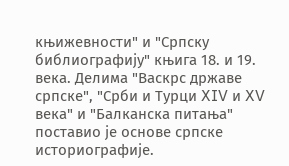књижевности" и "Српску библиографију" књига 18. и 19. века. Делима "Васкрс државе српске", "Срби и Турци XIV и XV века" и "Балканска питања" поставио је основе српске историографије.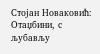Стојан Новаковић: Отаџбини, с љубављу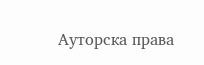Ауторска права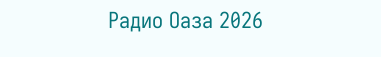Радио Оаза 2026